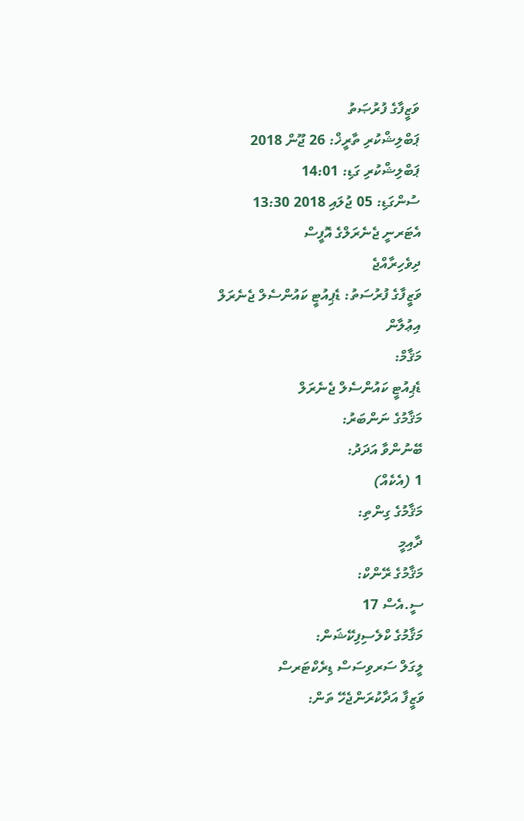ވަޒީފާގެ ފުރުޞަތު
ޕަބްލިޝްކުރި ތާރީޚް: 26 ޖޫން 2018
ޕަބްލިޝްކުރި ގަޑި: 14:01
ސުންގަޑި: 05 ޖުލައި 2018 13:30
އެޓަރނީ ޖެނެރަލްގެ އޮފީސް
ދިވެހިރާއްޖެ
ވަޒީފާގެ ފުރުސަތު: ޑެޕިއުޓީ ކައުންސެލް ޖެނެރަލް
އިޢުލާން
މަޤާމް:
ޑެޕިއުޓީ ކައުންސެލް ޖެނެރަލް
މަޤާމުގެ ނަންބަރު:
ބޭނުންވާ އަދަދު:
1 (އެކެއް)
މަޤާމުގެ ގިންތި:
ދާއިމީ
މަޤާމުގެ ރޭންކް:
ސީ.އެސް 17
މަޤާމުގެ ކްލެސިފިކޭޝަން:
ލީގަލް ސަރވިސަސް ޑިރެކްޓަރސް
ވަޒީފާ އަދާކުރަންޖެހޭ ތަން: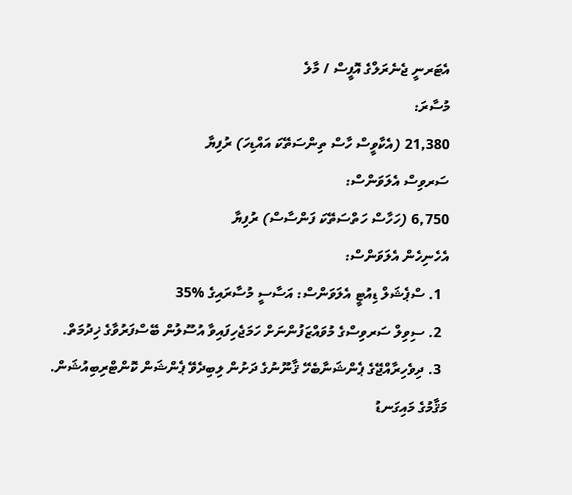އެޓަރނީ ޖެނެރަލްގެ އޮފީސް / މާލެ
މުސާރަ:
21,380 (އެކާވީސް ހާސް ތިންސަތޭކަ އައްޑިހަ) ރުފިޔާ
ސަރވިސް އެލަވަންސް:
6,750 (ހަހާސް ހަތްސަތޭކަ ފަންސާސް) ރުފިޔާ
އެހެނިހެން އެލަވަންސް:
  1. ސްޕެޝަލް ޑިއުޓީ އެލަވަންސް: އަސާސީ މުސާރައިގެ %35
  2. ސިވިލް ސަރވިސްގެ މުވައްޒަފުންނަށް ހަމަޖެހިފައިވާ އުސޫލުން ބޭސްފަރުވާގެ ޚިދުމަތް.
  3. ދިވެހިރާއްޖޭގެ ޕެންޝަނާބެހޭ ޤާނޫނުގެ ދަށުން ލިބިދެވޭ ޕެންޝަން ކޮންޓްރިބިއުޝަން.
މަޤާމުގެ މައިގަނޑު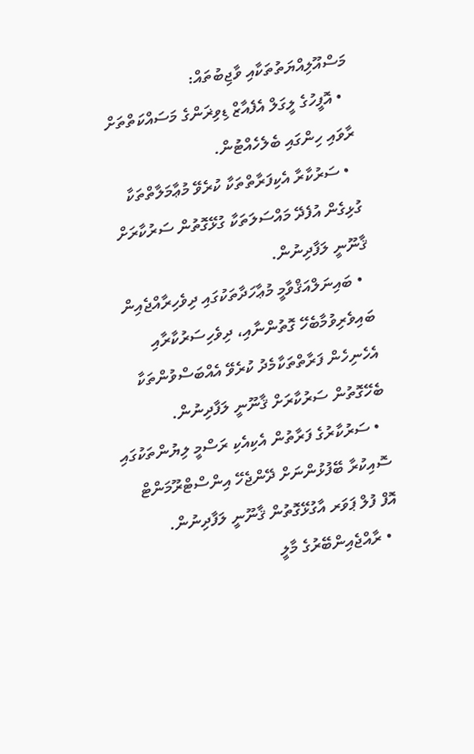މަސްއޫލިއްޔަތުތަކާއި ވާޖިބުތައް:
  • އޮފީހުގެ ލީގަލް އެފެއާޒް ޑިވިޜަންގެ މަސައްކަތްތަށް ރާވައި ހިންގައި ބެލެހެއްޓުން.
  • ސަރުކާރާ އެކިފަރާތްތަކާ ކުރެވޭ މުޢާމަލާތްތަކާ ގުޅިގެން އުފެދޭ މައްސަލަތަކާ ގުޅޭގޮތުން ސަރުކާރަށް ޤާނޫނީ ލަފާދިނުން.
  • ބައިނަލްއަޤްވާމީ މުޢާހަދާތަކުގައި ދިވެހިރާއްޖެއިން ބައިވެރިވުމާބެހޭ ގޮތުންނާއި، ދިވެހިސަރުކާރާއި އެހެނިހެން ފަރާތްތަކާމެދު ކުރެވޭ އެއްބަސްވުންތަކާ ބެހޭގޮތުން ސަރުކާރަށް ޤާނޫނީ ލަފާދިނުން.
  • ސަރުކާރުގެ ފަރާތުން އެކިއެކި ރަސްމީ ލިޔުންތަކުގައި ސޮއިކުރާ ބޭފުޅުންނަށް ދޭންޖެހޭ އިންސްޓްރޫމަންޓް އޮފް ފުލް ޕަވަރ އާގުޅޭގޮތުން ޤާނޫނީ ލަފާދިނުން.
  • ރާއްޖެއިންބޭރުގެ މާލީ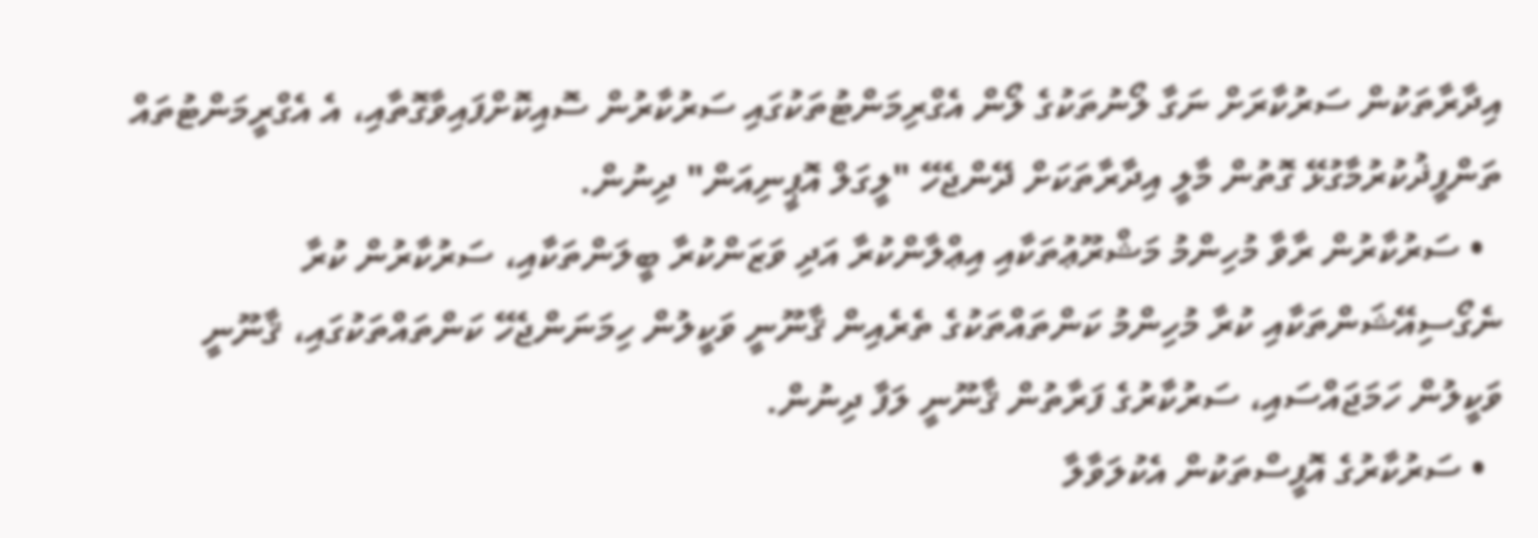އިދާރާތަކުން ސަރުކާރަށް ނަގާ ލޯނުތަކުގެ ލޯން އެގްރިމަންޓުތަކުގައި ސަރުކާރުން ސޮއިކޮށްފައިވާގޮތާއި، އެ އެގްރީމަންޓުތައް ތަންފީޛުކުރުމާގުޅޭ ގޮތުން މާލީ އިދާރާތަކަށް ދޭންޖެހޭ "ލީގަލް އޮޕީނިއަން" ދިނުން.
  • ސަރުކާރުން ރާވާ މުހިންމު މަޝްރޫޢުތަކާއި އިޢްލާންކުރާ އަދި ވަޒަންކުރާ ބީލަންތަކާއި، ސަރުކާރުން ކުރާ ނެގޯސިއޭޝަންތަކާއި ކުރާ މުހިންމު ކަންތައްތަކުގެ ތެރެއިން ޤާނޫނީ ވަކީލުން ހިމަނަންޖެހޭ ކަންތައްތަކުގައި، ޤާނޫނީ ވަކީލުން ހަމަޖައްސައި، ސަރުކާރުގެ ފަރާތުން ޤާނޫނީ ލަފާ ދިނުން.
  • ސަރުކާރުގެ އޮފީސްތަކުން އެކުލަވާލާ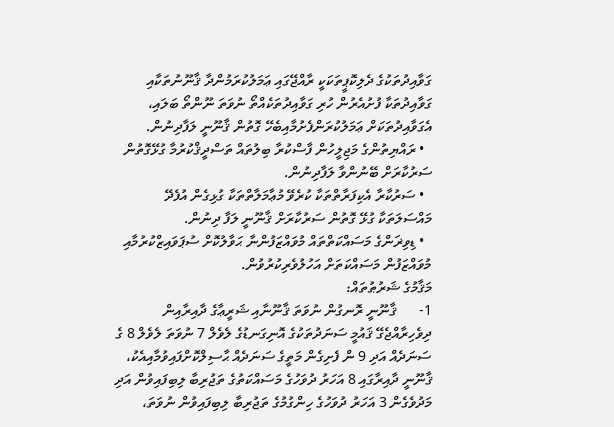ގަވާއިދުތަކުގެ ދެލިކޮޕީތަކަކީ ރާއްޖޭގައި ޢަމަލުކުރަމުންދާ ޤާނޫނުތަކާއި ގަވާއިދުތަކާ ފުށުއެރުން ހުރި ގަވާއިދުތަކެއްތޯ ނުވަތަ ނޫންތޯ ބަލައި، އެގަވާއިދުތަކަށް ޢަމަލުކުރަންފެށުމާއިބެހޭ ގޮތުން ޤާނޫނީ ލަފާދިނުން.
  • ރައްޔިތުންގެ މަޖިލީހުން ފާސްކުރާ ބިލުތައް ތަސްދީޤްކުރުމާ ގުޅޭގޮތުން ސަރުކާރަށް ބޭނުންވާ ލަފާދިނުން.
  • ސަރުކާރާ އެކިފަރާތްތަކާ ކުރެވޭ މުޢާމަލާތްތަކާ ގުޅިގެން އުފެދޭ މައްސަލަތަކާ ގުޅޭ ގޮތުން ސަރުކާރަށް ޤާނޫނީ ލަފާ ދިނުން.
  • ޑިވިޜަންގެ މަސައްކަތްތައް މުވައްޒަފުންނާ ޙަވާލުކޮށް ސުޕަވައިޒްކުރުމާއި މުވައްޒަފުން މަސައްކަތަށް އަހުލުވެރިކުރުވުން.
މަޤާމުގެ ޝަރުޠުތައް:
1-      ޤާނޫނީ ރޮނގުން ނުވަތަ ޤާނޫނާއި ޝަރީޢާގެ ދާއިރާއިން ދިވެހިރާއްޖެގޭ ޤައުމީ ސަނަދުތަކުގެ އޮނިގަނޑުގެ ލެވެލް 7 ނުވަތަ ލެވެލް 8 ގެ ސަނަދެއް އަދި 9 ން ފެށިގެން މަތީގެ ސަނަދެއް ޙާސިލްކޮށްފައިވުމާއިއެކު، ޤާނޫނީ ދާއިރާގައި 8 އަހަރު ދުވަހުގެ މަސައްކަތުގެ ތަޖުރިބާ ލިބިފައިވުން އަދި މަދުވެގެން 3 އަހަރު ދުވަހުގެ ހިންގުމުގެ ތަޖުރިބާ ލިބިފައިވުން ނުވަތަ،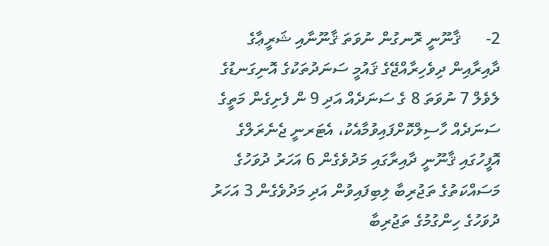2-      ޤާނޫނީ ރޮނގުން ނުވަތަ ޤާނޫނާއި ޝަރީޢާގެ ދާއިރާއިން ދިވެހިރާއްޖޭގެ ޤައުމީ ސަނަދުތަކުގެ އޮނިގަނޑުގެ ލެވެލް 7 ނުވަތަ 8 ގެ ސަނަދެއް އަދި 9 ން ފެށިގެން މަތީގެ ސަނަދެއް ހާސިލްކޮށްފައިވުމާއެކު، އެޓަރނީ ޖެނެރަލްގެ އޮފީހުގައި ޤާނޫނީ ދާއިރާގައި މަދުވެގެން 6 އަހަރު ދުވަހުގެ މަސައްކަތުގެ ތަޖުރިބާ ލިބިފައިވުން އަދި މަދުވެގެން 3 އަހަރު ދުވަހުގެ ހިންގުމުގެ ތަޖުރިބާ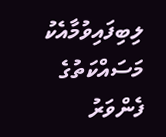ލިބިފައިވުމާއެކު މަސައްކަތުގެ ފެންވަރު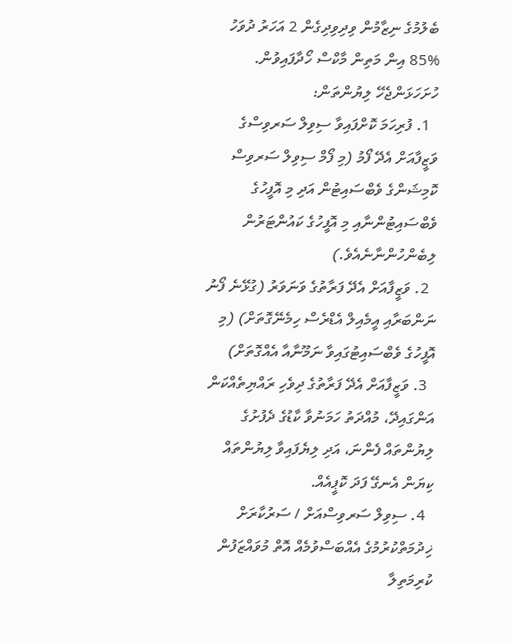ބެލުމުގެ ނިޒާމުން ވިދިވިދިގެން 2 އަހަރު ދުވަހު %85 އިން މަތިން މާކްސް ހޯދާފައިވުން.
ހުށަހަޅަންޖެހޭ ލިޔުންތަން:
  1. ފުރިހަމަ ކޮށްފައިވާ ސިވިލް ސަރވިސްގެ ވަޒީފާއަށް އެދޭ ފޯމު (މި ފޯމް ސިވިލް ސަރވިސް ކޮމިޝަންގެ ވެބްސައިޓުން އަދި މި އޮފީހުގެ ވެބްސައިޓުންނާއި މި އޮފީހުގެ ކައުންޓަރުން ލިބެންހުންނާނެއެވެ.)
  2. ވަޒީފާއަށް އެދޭ ފަރާތުގެ ވަނަވަރު (ގުޅޭނެ ފޯނު ނަންބަރާއި އީމެއިލް އެޑްރެސް ހިމެނޭގޮތަށް) (މި އޮފީހުގެ ވެބްސައިޓުގައިވާ ނަމޫނާއާ އެއްގޮތަށް)
  3. ވަޒީފާއަށް އެދޭ ފަރާތުގެ ދިވެހި ރައްޔިތެއްކަން އަންގައިދޭ، މުއްދަތު ހަމަނުވާ ކާޑުގެ ދެފުށުގެ ލިޔުންތައް ފެންނަ، އަދި ލިޔެފައިވާ ލިޔުންތައް ކިޔަން އެނގޭ ފަދަ ކޮޕީއެއް.
  4. ސިވިލް ސަރވިސްއަށް / ސަރުކާރަށް ޚިދުމަތްކުރުމުގެ އެއްބަސްވުމެއް އޮތް މުވައްޒަފުން ކުރިމަތިލާ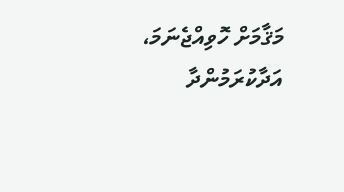މަޤާމަށް ހޮވިއްޖެނަމަ، އަދާކުރަމުންދާ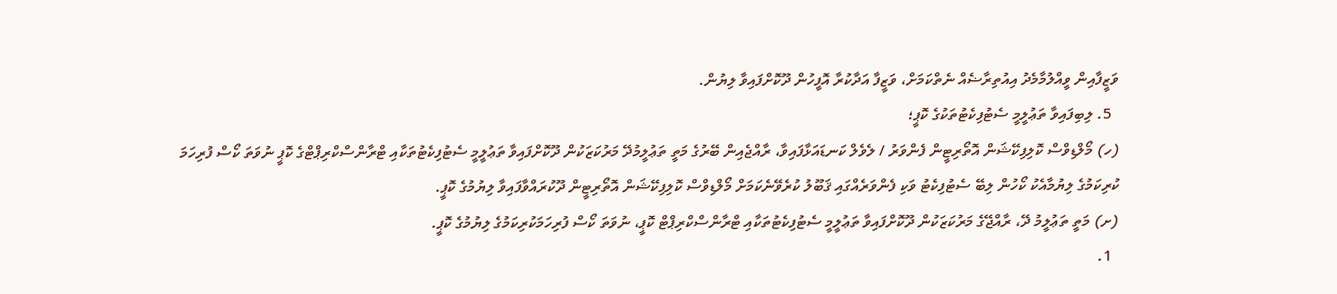ވަޒީފާއިން ވީއްލުމާމެދު އިއުތިރާޟެއް ނެތްކަމަށް، ވަޒީފާ އަދާކުރާ އޮފީހުން ދޫކޮށްފައިވާ ލިޔުން.
  5. ލިބިފައިވާ ތަޢުލީމީ ސެޓުފިކެޓުތަކުގެ ކޮޕީ؛
(ހ) މޯލްޑިވްސް ކޮލިފިކޭޝަން އޮތޯރިޓީން ފެންވަރު / ލެވެލް ކަނޑައަޅާފައިވާ، ރާއްޖެއިން ބޭރުގެ މަތީ ތަޢުލީމުދޭ މަރުކަޒަކުން ދޫކޮށްފައިވާ ތަޢުލީމީ ސެޓުފިކެޓުތަކާއި ޓްރާންސްކްރިޕްޓްގެ ކޮޕީ ނުވަތަ ކޯސް ފުރިހަމަ ކުރިކަމުގެ ލިޔުމާއެކު ކޯހުން ލިބޭ ސެޓުފިކެޓު ވަކި ފެންވަރެއްގައި ޤަބޫލު ކުރެވޭނެކަމަށް މޯލްޑިވްސް ކޮލިފިކޭޝަން އޮތޯރިޓީން ދޫކުރައްވާފައިވާ ލިޔުމުގެ ކޮޕީ.
(ށ) މަތީ ތަޢުލީމު ދޭ، ރާއްޖޭގެ މަރުކަޒަކުން ދޫކޮށްފައިވާ ތަޢުލީމީ ސެޓުފިކެޓުތަކާއި ޓްރާންސްކްރިޕްޓް ކޮޕީ، ނުވަތަ ކޯސް ފުރިހަމަކުރިކަމުގެ ލިޔުމުގެ ކޮޕީ.
  1.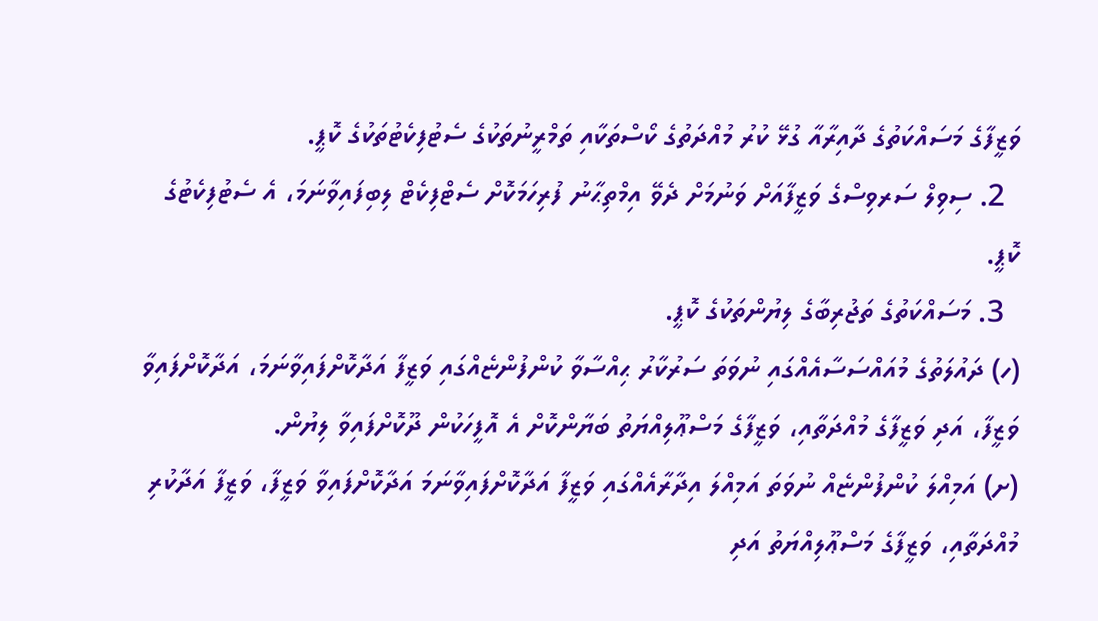ވަޒީފާގެ މަސައްކަތުގެ ދާއިރާއާ ގުޅޭ ކުރު މުއްދަތުގެ ކޯސްތަކާއި ތަމްރީނުތަކުގެ ސެޓުފިކެޓުތަކުގެ ކޮޕީ.
  2. ސިވިލް ސަރވިސްގެ ވަޒީފާއަށް ވަނުމަށް ދެވޭ އިމްތިޙާނު ފުރިހަމަކޮށް ސެޓްފިކެޓް ލިބިފައިވާނަމަ، އެ ސެޓުފިކެޓުގެ ކޮޕީ.
  3. މަސައްކަތުގެ ތަޖުރިބާގެ ލިޔުންތަކުގެ ކޮޕީ.
(ހ) ދައުލަތުގެ މުއައްސަސާއެއްގައި ނުވަތަ ސަރުކާރު ޙިއްސާވާ ކުންފުންޏެއްގައި ވަޒީފާ އަދާކޮށްފައިވާނަމަ، އަދާކޮށްފައިވާ ވަޒީފާ، އަދި ވަޒީފާގެ މުއްދަތާއި، ވަޒީފާގެ މަސްޢޫލިއްޔަތު ބަޔާންކޮށް އެ އޮފީހަކުން ދޫކޮށްފައިވާ ލިޔުން.
(ށ) އަމިއްލަ ކުންފުންޏެއް ނުވަތަ އަމިއްލަ އިދާރާއެއްގައި ވަޒީފާ އަދާކޮށްފައިވާނަމަ އަދާކޮށްފައިވާ ވަޒީފާ، ވަޒީފާ އަދާކުރި މުއްދަތާއި، ވަޒީފާގެ މަސްޢޫލިއްޔަތު އަދި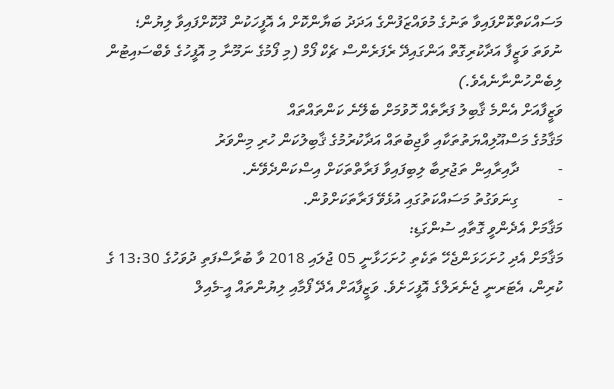މަސައްކަތްކޮށްފައިވާ ތަނުގެ މުވައްޒަފުންގެ އަދަދު ބަޔާންކޮށް އެ އޮފީހަކުން ދޫކޮށްފައިވާ ލިޔުން؛ ނުވަތަ ވަޒީފާ އަދާކުރިގޮތް އަންގައިދޭ ރެފަރެންސް ޗެކް ފޯމް (މި ފޯމުގެ ނަމޫނާ މި އޮފީހުގެ ވެބްސައިޓުން ލިބެންހުންނާނެއެވެ.)
ވަޒީފާއަށް އެންމެ ޤާބިލު ފަރާތެއް ހޮވުމަށް ބެލޭނެ ކަންތައްތައް
މަޤާމުގެ މަސްއޫލިއްޔަތުތަކާއި ވާޖިބުތައް އަދާކުރުމުގެ ޤާބިލުކަން ހުރި މިންވަރު
-          ދާއިރާއިން ތަޖުރިބާ ލިބިފައިވާ ފަރާތްތަކަށް އިސްކަންދެވޭނެ.
-          ގިނަވަގުތު މަސައްކަތުގައި އުޅެވޭ ފަރާތަކަށްވުން.
މަޤާމަށް އެދެންވީ ގޮތާއި ސުންގަޑި:
މަޤާމަށް އެދި ހުށަހަޅަންޖެހޭ ތަކެތި ހުށަހަޅާނީ 05 ޖުލައި 2018 ވާ ބުރާސްފަތި ދުވަހުގެ 13:30 ގެ ކުރިން، އެޓަރނީ ޖެނެރަލްގެ އޮފީހަށެވެ. ވަޒީފާއަށް އެދޭ ފޯމާއި ލިޔުންތައް އީ-މެއިލް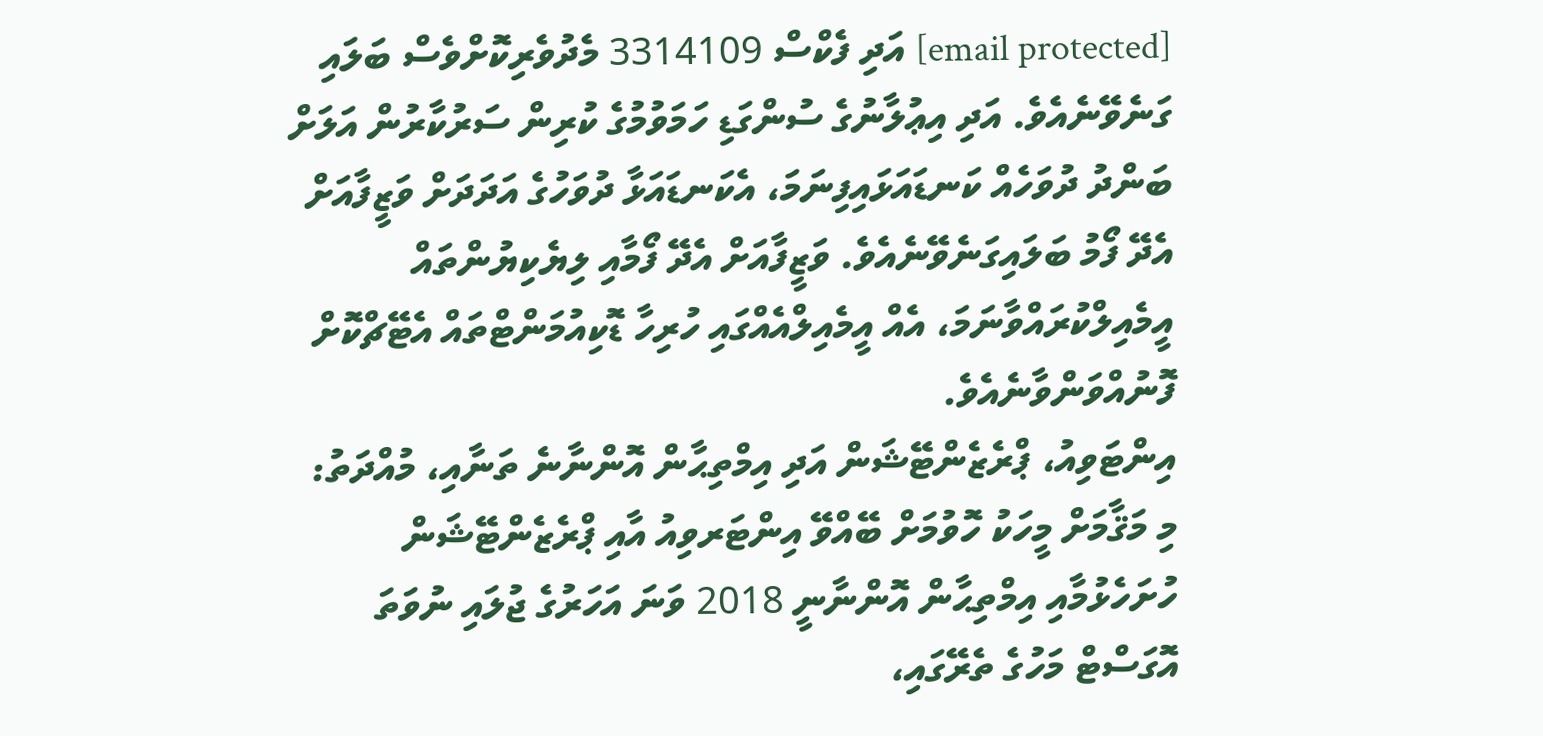[email protected] އަދި ފެކްސް 3314109 މެދުވެރިކޮށްވެސް ބަލައި ގަނެވޭނެއެވެ. އަދި އިޢުލާނުގެ ސުންގަޑި ހަމަވުމުގެ ކުރިން ސަރުކާރުން އަލަށް ބަންދު ދުވަހެއް ކަނޑައަޅައިފިނަމަ، އެކަނޑައަޅާ ދުވަހުގެ އަދަދަށް ވަޒީފާއަށް އެދޭ ފޯމު ބަލައިގަނެވޭނެއެވެ. ވަޒީފާއަށް އެދޭ ފޯމާއި ލިޔެކިޔުންތައް އީމެއިލްކުރައްވާނަމަ، އެއް އީމެއިލްއެއްގައި ހުރިހާ ޑޮކިއުމަންޓްތައް އެޓޭޗްކޮށް ފޮނުއްވަންވާނެއެވެ.
އިންޓަވިއު، ޕްރެޒެންޓޭޝަން އަދި އިމްތިޙާން އޮންނާނެ ތަނާއި، މުއްދަތު:
މި މަޤާމަށް މީހަކު ހޮވުމަށް ބޭއްވޭ އިންޓަރވިއު އާއި ޕްރެޒެންޓޭޝަން ހުށަހެޅުމާއި އިމްތިޙާން އޮންނާނީ 2018 ވަނަ އަހަރުގެ ޖުލައި ނުވަތަ އޮގަސްޓް މަހުގެ ތެރޭގައި،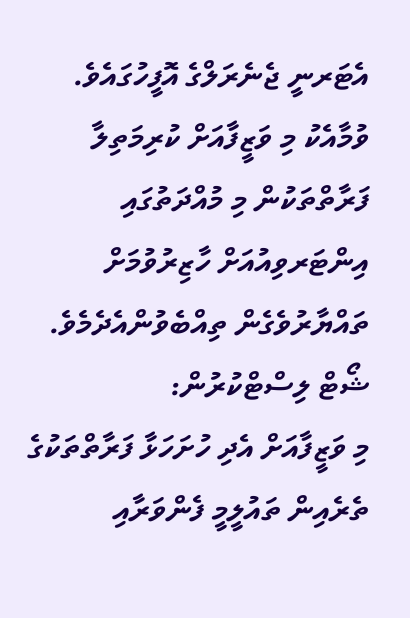އެޓަރނީ ޖެނެރަލްގެ އޮފީހުގައެވެ. ވުމާއެކު މި ވަޒީފާއަށް ކުރިމަތިލާ ފަރާތްތަކުން މި މުއްދަތުގައި އިންޓަރވިއުއަށް ހާޒިރުވުމަށް ތައްޔާރުވެގެން ތިއްބެވުންއެދެމެވެ.
ޝޯޓް ލިސްޓްކުރުން:
މި ވަޒީފާއަށް އެދި ހުށަހަޅާ ފަރާތްތަކުގެ ތެރެއިން ތައުލީމީ ފެންވަރާއި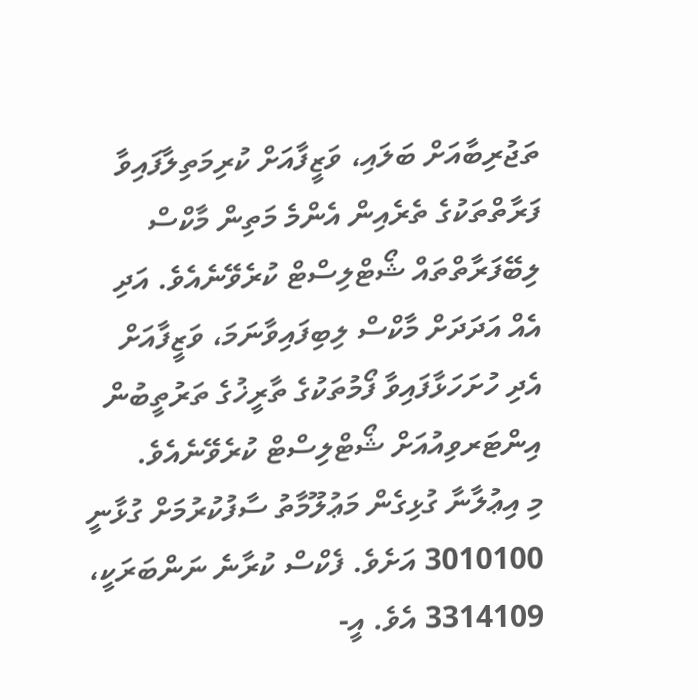ތަޖުރިބާއަށް ބަލައި، ވަޒީފާއަށް ކުރިމަތިލާފައިވާ ފަރާތްތަކުގެ ތެރެއިން އެންމެ މަތިން މާކްސް ލިބޭފަރާތްތައް ޝޯޓްލިސްޓް ކުރެވޭނެއެވެ. އަދި އެއް އަދަދަށް މާކްސް ލިބިފައިވާނަމަ، ވަޒީފާއަށް އެދި ހުށަހަޅާފައިވާ ފޯމުތަކުގެ ތާރީޚުގެ ތަރުތީބުން އިންޓަރވިއުއަށް ޝޯޓްލިސްޓް ކުރެވޭނެއެވެ.
މި އިޢުލާނާ ގުޅިގެން މަޢުލޫމާތު ސާފުކުރުމަށް ގުޅާނީ 3010100 އަށެވެ. ފެކްސް ކުރާނެ ނަންބަރަކީ، 3314109 އެވެ. އީ-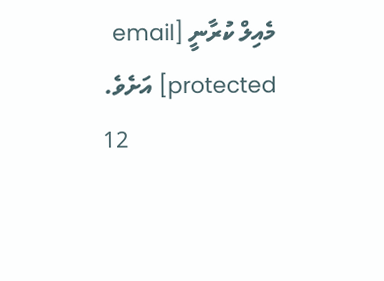މެއިލް ކުރާނީ [email protected] އަށެވެ.
                          12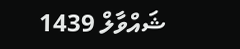ޝައްވާލް 1439